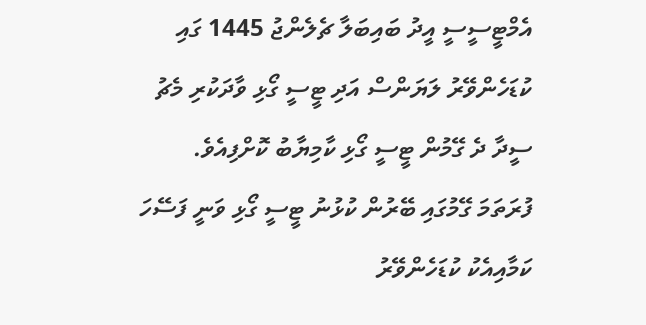އެމްޓީސީސީ އީދު ބައިބަލާ ޗެލެންޖު 1445 ގައި ކުޑަހެންވޭރު ލަޔަންސް އަދި ޓީސީ ގޯޅި ވާދަކުރި މެޗު ސީދާ ދެ ގޭމުން ޓީސީ ގޯޅި ކާމިޔާބު ކޮށްފިއެވެ.
ފުރަތަމަ ގޭމުގައި ބޭރުން ކުޅުނު ޓީސީ ގޯޅި ވަނީ ފަސޭހަ ކަމާއިއެކު ކުޑަހެންވޭރު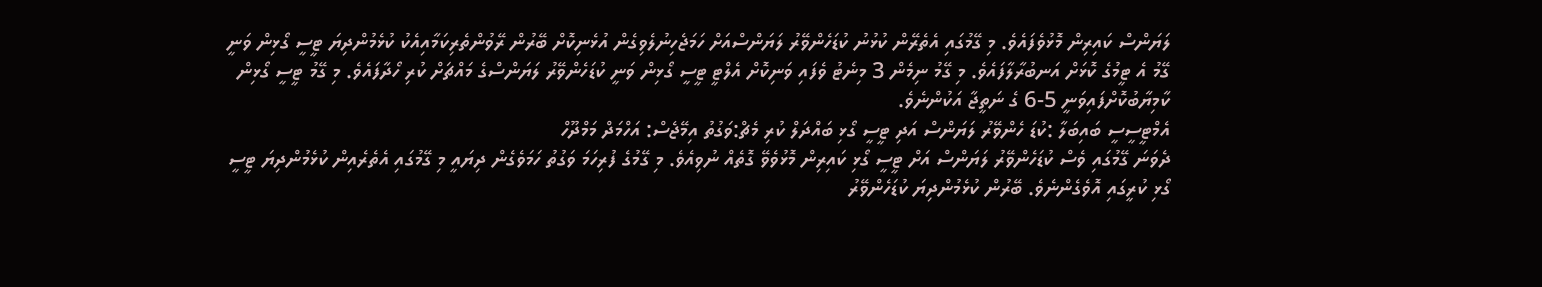ލަޔަންސް ކައިރިން މޮޅުވެފައެވެ. މި ގޭމުގައި އެތެރޭން ކުޅުނު ކުޑަހެންވޭރު ލަޔަންސްއަށް ހަމަޖެހިނުލެވިގެން އުޅެނިކޮށް ބޭރުން ރޭވުންތެރިކަމާއިއެކު ކުޅެމުންދިޔަ ޓީސީ ގޯޅިން ވަނީ ގޭމު އެ ޓީމުގެ ކޮޅަށް އަނބުރާލާފައެވެ. މި ގޭމު ނިމެން 3 މިނެޓު ވެފައި ވަނިކޮށް އެލްޓީ ޓީސީ ގޯޅިން ވަނީ ކުޑަހެންވޭރު ލަޔަންސްގެ މައްޗަށް ކުރި ހޯދާފައެވެ. މި ގޭމު ޓީސީ ގޯޅިން ކާމިޔާބުކޮށްފައިވަނީ 5-6 ގެ ނަތީޖާ އަކުންނެވެ.
އެމްޓީސީސީ ބައިބަލާ :ކުޑަ ހެންވޭރު ލަޔަންސް އަދި ޓީސީ ގޯޅި ބައްދަލް ކުރި މެޗް:ވަގުތު އިމޭޖެސް: އަހްމަދް މަމްދޫހް
ދެވަނަ ގޭމުގައި ވެސް ކުޑަހެންވޭރު ލަޔަންސް އަށް ޓީސީ ގޯޅި ކައިރިން މޮޅުވެވޭ ގޮތެއް ނުވިއެވެ. މި ގޭމުގެ ފުރިހަމަ ވަގުތު ހަމަވެގެން ދިޔައީ މި ގޭމުގައި އެތެރެއިން ކުޅެމުންދިޔަ ޓީސީ ގޯޅި ކުރީގައި އޮވެގެންނެވެ. ބޭރުން ކުޅެމުންދިޔަ ކުޑަހެންވޭރު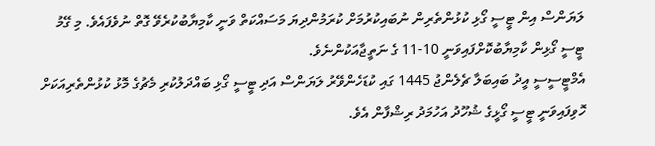ލަޔަންސް އިން ޓީސީ ގޯޅި ކުޅުންތެރިން ނުބައިކުރުމަށް ކުރަމުންދިޔަ މަސައްކަތް ވަނީ ކާމިޔާބުކުރެވޭ ގޮތް ނުވެފައެވެ. މި ގޭމު ޓީސީ ގޯޅިން ކާމިޔާބުކޮށްފައިވަނީ 10-11 ގެ ނަތީޖާއަކުންނެވެ.
އެމްޓީސީސީ އީދު ބައިބަލާ ޗެލެންޖު 1445 ގައި ކުޑަހެންވޭރު ލަޔަންސް އަދި ޓީސީ ގޯޅި ބައްދަލުކުރި މެޗުގެ މޮޅު ކުޅުންތެރިއަކަށް ހޮވިފައިވަނީ ޓީސީ ގޯޅީގެ ޝުހޫދު އަހުމަދު ރިޝްފާން އެވެ.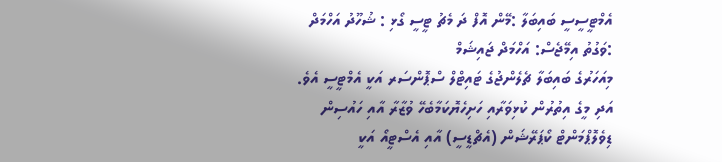އެމްޓީސީސީ ބައިބަލާ :މޭން އޮފް ދަ މެޗު ޓީސީ ގޯޅި : ޝުހޫދު އަހްމަދް :ވަގުތު އިމޭޖެސް: އަހްމަދް ޖައިޝަމް
މިއަހަރުގެ ބައިބަލާ ޗެލެންޖުގެ ޓައިޓްލް ސްޕޮންސަރ އަކީ އެމްޓީސީ އެވެ. އަދި މީގެ އިތުރުން ކުޅިވަރާއި ހަށިހެޔޮކަމާބެހޭ ވުޒާރާ އާއި ހައުސިން ޑިވެލޮޕްމަންޓް ކޯޕަރޭޝަން (އެޗްޑީސީ) އާއި އެސްޓީއޯ އަކީ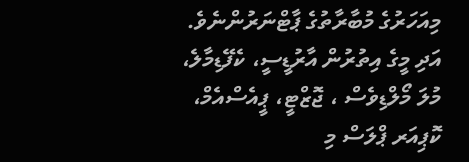މިއަހަރުގެ މުބާރާތުގެ ޕާޓްނަރުންނެވެ. އަދި މީގެ އިތުރުން އާރުޑީސީ، ކެފޭޑިމާލެ، މުލަ މޯލްޑިވެސް ، ޖޮޒްޓީ، ޕީއެސްއެމް، ކޮޕިއަރ ޕްލަސް މި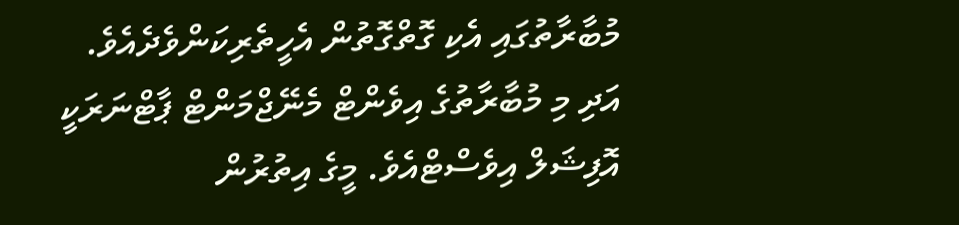މުބާރާތުގައި އެކި ގޮތްގޮތުން އެހީތެރިކަންވެދެއެވެ. އަދި މި މުބާރާތުގެ އިވެންޓް މެނޭޖްމަންޓް ޕާޓްނަރަކީ އޮފިޝަލް އިވެސްޓްއެވެ. މީގެ އިތުރުން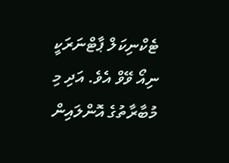ޓެކްނިކަލް ޕާޓްނަރަކީ ނިއޯ ވޭވް އެވެ. އަދި މި މުބާރާތުގެ އޮންލައިން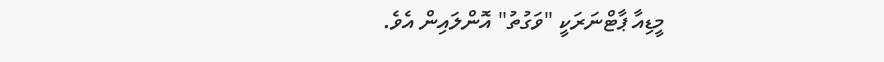މީޑިއާ ޕާޓްނަރަކީ "ވަގުތު" އޮންލައިން އެވެ.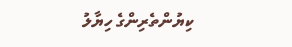ކިޔުންތެރިންގެ ހިޔާލު